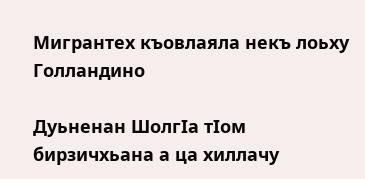Мигрантех къовлаяла некъ лоьху Голландино

Дуьненан ШолгIа тIом бирзичхьана а ца хиллачу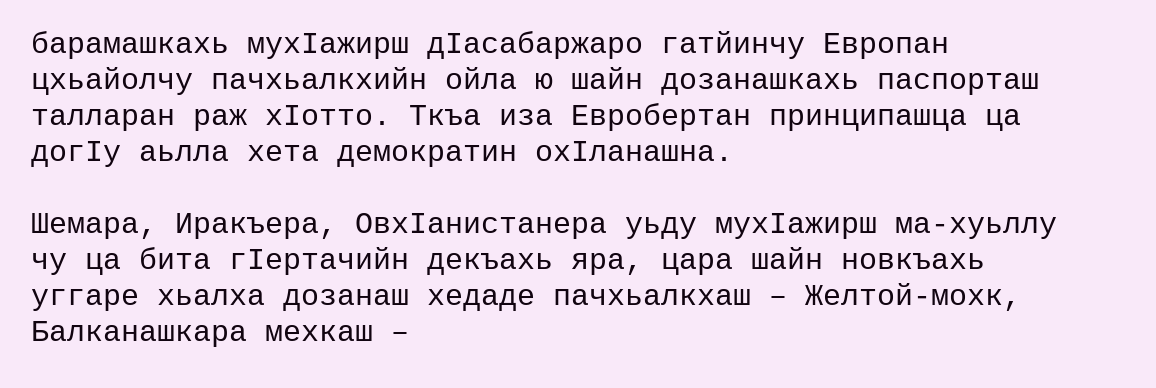барамашкахь мухIажирш дIасабаржаро гатйинчу Европан цхьайолчу пачхьалкхийн ойла ю шайн дозанашкахь паспорташ талларан раж хIотто. Ткъа иза Евробертан принципашца ца догIу аьлла хета демократин охIланашна.

Шемара, Иракъера, ОвхIанистанера уьду мухIажирш ма-хуьллу чу ца бита гIертачийн декъахь яра, цара шайн новкъахь уггаре хьалха дозанаш хедаде пачхьалкхаш – Желтой-мохк, Балканашкара мехкаш –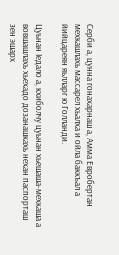Серби а, цунна гонахарнаш а, Амма Евробертан мехкашлахь массарел хьалха и ойла баккъал а йийцареян яьлларг ю Голланди.

Цуьнан Iедало а, кхиболчу цуьнан хьешаша-мехкаша а вовшашлахь хьехадо дозанашкахь нехан паспорташ зен эшарх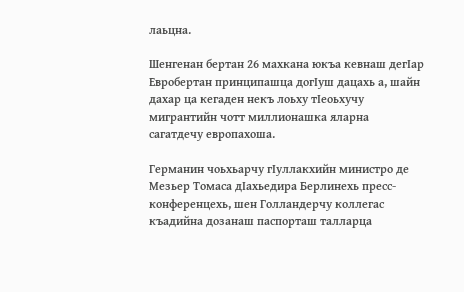лаьцна.

Шенгенан бертан 26 махкана юкъа кевнаш дегIар Евробертан принципашца догIуш дацахь а, шайн дахар ца кегаден некъ лоьху тIеоьхучу мигрантийн чотт миллионашка яларна сагатдечу европахоша.

Германин чоьхьарчу гIуллакхийн министро де Мезьер Томаса дIахьедира Берлинехь пресс-конференцехь, шен Голландерчу коллегас къадийна дозанаш паспорташ талларца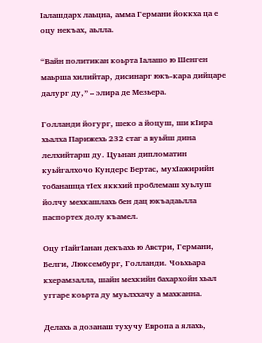Iалашдарх лаьцна, амма Германи йоккха ца е оцу некъах, аьлла.

“Вайн политикан коьрта Iалашо ю Шенген маьрша хилийтар, дисинарг юкъ-кара дийцаре далург ду,” – элира де Мезьера.

Голланди йогург, шеко а йоцуш, ши кIира хьалха Парижехь 232 стаг а вуьйш дина лелхийтарш ду. Цуьнан дипломатин куьйгалхочо Кундерс Бертас, мухIажирийн тобанашца тIех яккхий проблемаш хуьлуш йолчу мехкашлахь бен дац юкъадаьлла паспортех долу къамел.

Оцу гIайгIанан декъахь ю Австри, Германи, Белги, Люксембург, Голланди. Чоьхьара кхерамзалла, шайн мехкийн бахархойн хьал уггаре коьрта ду муьлххачу а махканна.

Делахь а дозанаш тухучу Европа а ялахь,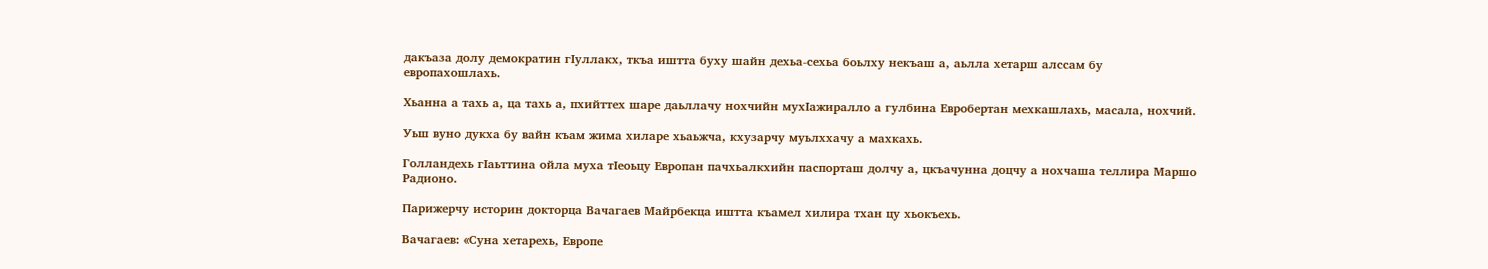дакъаза долу демократин гIуллакх, ткъа иштта буху шайн дехьа-сехьа боьлху некъаш а, аьлла хетарш алссам бу европахошлахь.

Хьанна а тахь а, ца тахь а, пхийттех шаре даьллачу нохчийн мухIажиралло а гулбина Евробертан мехкашлахь, масала, нохчий.

Уьш вуно дукха бу вайн къам жима хиларе хьаьжча, кхузарчу муьлххачу а махкахь.

Голландехь гIаьттина ойла муха тIеоьцу Европан пачхьалкхийн паспорташ долчу а, цкъачунна доцчу а нохчаша теллира Маршо Радионо.

Парижерчу историн докторца Вачагаев Майрбекца иштта къамел хилира тхан цу хьокъехь.

Вачагаев: «Суна хетарехь, Европе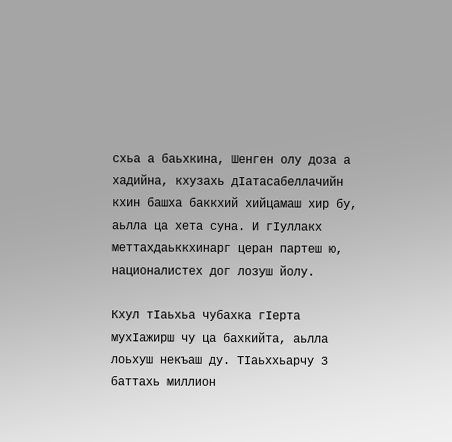схьа а баьхкина, Шенген олу доза а хадийна, кхузахь дIатасабеллачийн кхин башха баккхий хийцамаш хир бу, аьлла ца хета суна. И гIуллакх меттахдаьккхинарг церан партеш ю, националистех дог лозуш йолу.

Кхул тIаьхьа чубахка гIерта мухIажирш чу ца бахкийта, аьлла лоьхуш некъаш ду. ТIаьххьарчу 3 баттахь миллион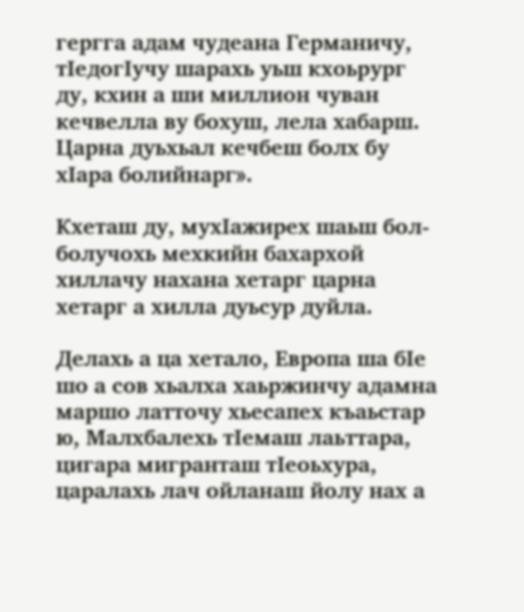гергга адам чудеана Германичу, тIедогIучу шарахь уьш кхоьрург ду, кхин а ши миллион чуван кечвелла ву бохуш, лела хабарш. Царна дуьхьал кечбеш болх бу хIара болийнарг».

Кхеташ ду, мухIажирех шаьш бол-болучохь мехкийн бахархой хиллачу нахана хетарг царна хетарг а хилла дуьсур дуйла.

Делахь а ца хетало, Европа ша бIе шо а сов хьалха хаьржинчу адамна маршо латточу хьесапех къаьстар ю, Малхбалехь тIемаш лаьттара, цигара мигранташ тIеоьхура, царалахь лач ойланаш йолу нах а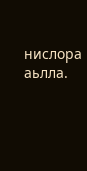нислора аьлла.